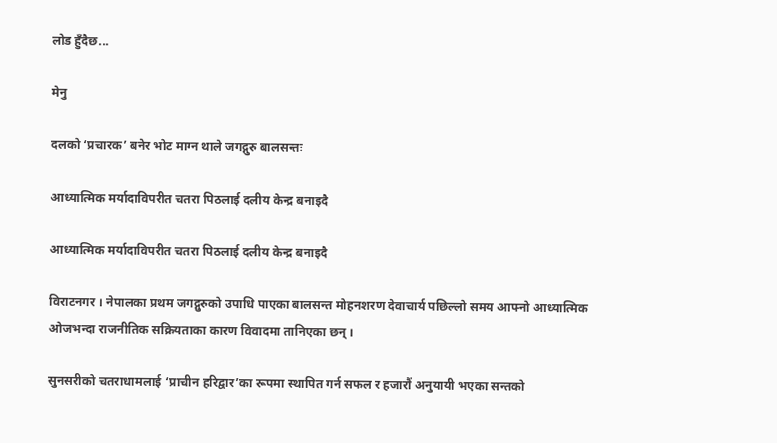लोड हुँदैछ...

मेनु

दलको ‘प्रचारक’ बनेर भोट माग्न थाले जगद्गुरु बालसन्तः

आध्यात्मिक मर्यादाविपरीत चतरा पिठलाई दलीय केन्द्र बनाइदै

आध्यात्मिक मर्यादाविपरीत चतरा पिठलाई दलीय केन्द्र बनाइदै

विराटनगर । नेपालका प्रथम जगद्गुरुको उपाधि पाएका बालसन्त मोहनशरण देवाचार्य पछिल्लो समय आफ्नो आध्यात्मिक ओजभन्दा राजनीतिक सक्रियताका कारण विवादमा तानिएका छन् ।

सुनसरीको चतराधामलाई ‘प्राचीन हरिद्वार’का रूपमा स्थापित गर्न सफल र हजारौं अनुयायी भएका सन्तको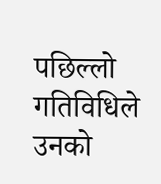पछिल्लो गतिविधिले उनको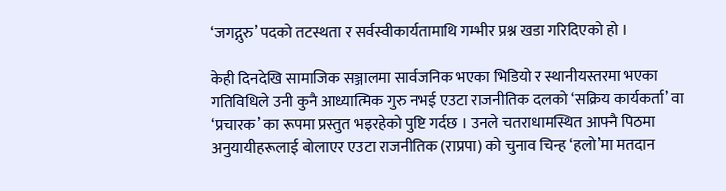‘जगद्गुरु’ पदको तटस्थता र सर्वस्वीकार्यतामाथि गम्भीर प्रश्न खडा गरिदिएको हो ।

केही दिनदेखि सामाजिक सञ्जालमा सार्वजनिक भएका भिडियो र स्थानीयस्तरमा भएका गतिविधिले उनी कुनै आध्यात्मिक गुरु नभई एउटा राजनीतिक दलको ‘सक्रिय कार्यकर्ता’ वा ‘प्रचारक’ का रूपमा प्रस्तुत भइरहेको पुष्टि गर्दछ । उनले चतराधामस्थित आफ्नै पिठमा अनुयायीहरूलाई बोलाएर एउटा राजनीतिक (राप्रपा) को चुनाव चिन्ह ‘हलो’मा मतदान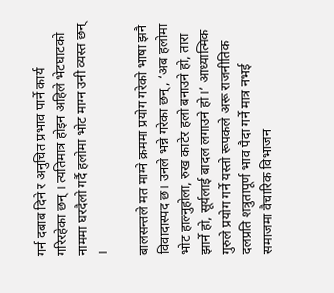गर्न दबाब दिने र अनुचित प्रभाव पार्ने कार्य गरिरहेका छन् । त्यतिमात्र होइन अहिले भेटघाटको नाममा घरदैलो गर्दै हलोमा भोट माग्न उनी व्यस्त छन् ।

बालसन्तले मत माग्ने क्रममा प्रयोग गरेको भाषा झनै विवादास्पद छ। उनले भन्ने गरेका छन्, ‘अब हलोमा भोट हाल्नुहोला, रुख काटेर हलो बनाउने हो, तारा झार्ने हो, सूर्यलाई बादल लगाउने हो।’ आध्यात्मिक गुरुले प्रयोग गर्ने यस्तो रूपकले अरू राजनीतिक दलप्रति शत्रुतापूर्ण भाव पैदा गर्ने मात्र नभई समाजमा वैचारिक विभाजन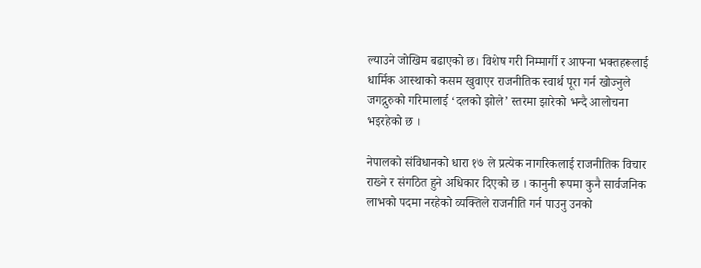ल्याउने जोखिम बढाएको छ। विशेष गरी निम्मार्गी र आफ्ना भक्तहरूलाई धार्मिक आस्थाको कसम खुवाएर राजनीतिक स्वार्थ पूरा गर्न खोज्नुले जगद्गुरुको गरिमालाई ‘दलको झोले’ स्तरमा झारेको भन्दै आलोचना भइरहेको छ ।

नेपालको संविधानको धारा १७ ले प्रत्येक नागरिकलाई राजनीतिक विचार राख्ने र संगठित हुने अधिकार दिएको छ । कानुनी रूपमा कुनै सार्वजनिक लाभको पदमा नरहेको व्यक्तिले राजनीति गर्न पाउनु उनको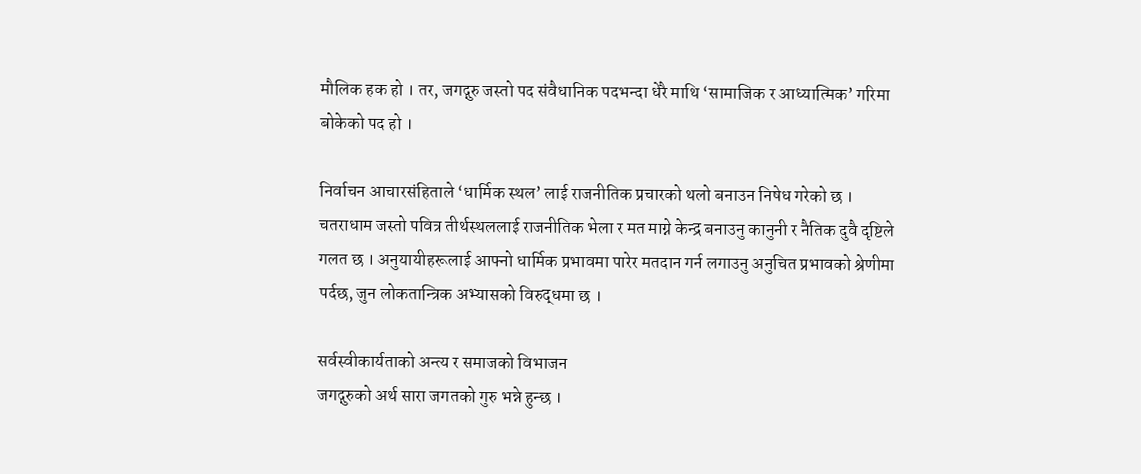मौलिक हक हो । तर, जगद्गुरु जस्तो पद संवैधानिक पदभन्दा धेरै माथि ‘सामाजिक र आध्यात्मिक’ गरिमा बोकेको पद हो ।

निर्वाचन आचारसंहिताले ‘धार्मिक स्थल’ लाई राजनीतिक प्रचारको थलो बनाउन निषेध गरेको छ । चतराधाम जस्तो पवित्र तीर्थस्थललाई राजनीतिक भेला र मत माग्ने केन्द्र बनाउनु कानुनी र नैतिक दुवै दृष्टिले गलत छ । अनुयायीहरूलाई आफ्नो धार्मिक प्रभावमा पारेर मतदान गर्न लगाउनु अनुचित प्रभावको श्रेणीमा पर्दछ, जुन लोकतान्त्रिक अभ्यासको विरुद्धमा छ ।

सर्वस्वीकार्यताको अन्त्य र समाजको विभाजन
जगद्गुरुको अर्थ सारा जगतको गुरु भन्ने हुन्छ ।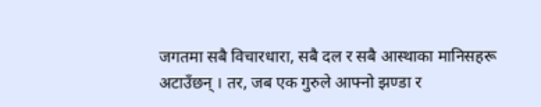जगतमा सबै विचारधारा, सबै दल र सबै आस्थाका मानिसहरू अटाउँछन् । तर, जब एक गुरुले आफ्नो झण्डा र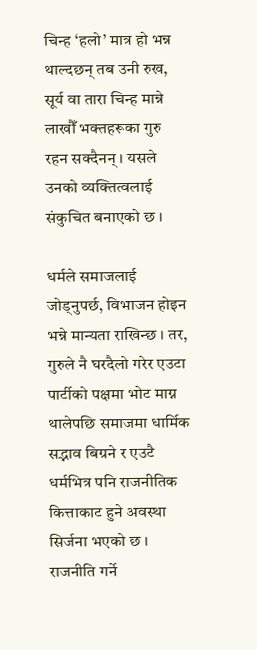चिन्ह ‘हलो’ मात्र हो भन्न थाल्दछन् तब उनी रुख, सूर्य वा तारा चिन्ह मान्ने लाखौँ भक्तहरूका गुरु रहन सक्दैनन् । यसले उनको व्यक्तित्वलाई संकुचित बनाएको छ ।

धर्मले समाजलाई जोड्नुपर्छ, विभाजन होइन भन्ने मान्यता राखिन्छ । तर, गुरुले नै घरदैलो गरेर एउटा पार्टीको पक्षमा भोट माग्न थालेपछि समाजमा धार्मिक सद्भाव बिग्रने र एउटै धर्मभित्र पनि राजनीतिक कित्ताकाट हुने अवस्था सिर्जना भएको छ । राजनीति गर्ने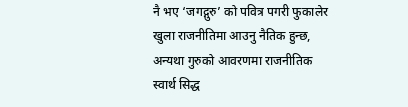नै भए ‘जगद्गुरु’ को पवित्र पगरी फुकालेर खुला राजनीतिमा आउनु नैतिक हुन्छ, अन्यथा गुरुको आवरणमा राजनीतिक स्वार्थ सिद्ध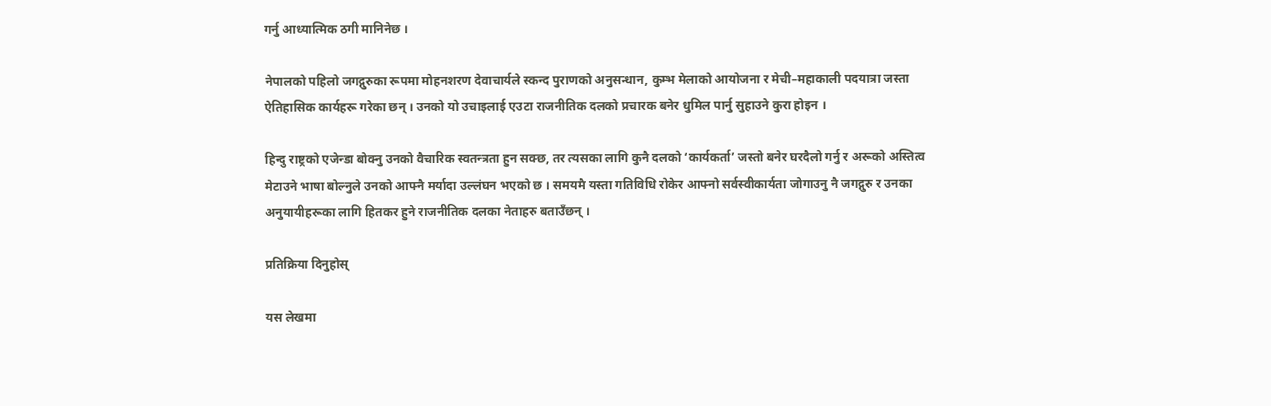गर्नु आध्यात्मिक ठगी मानिनेछ ।

नेपालको पहिलो जगद्गुरुका रूपमा मोहनशरण देवाचार्यले स्कन्द पुराणको अनुसन्धान, कुम्भ मेलाको आयोजना र मेची–महाकाली पदयात्रा जस्ता ऐतिहासिक कार्यहरू गरेका छन् । उनको यो उचाइलाई एउटा राजनीतिक दलको प्रचारक बनेर धुमिल पार्नु सुहाउने कुरा होइन ।

हिन्दु राष्ट्रको एजेन्डा बोक्नु उनको वैचारिक स्वतन्त्रता हुन सक्छ, तर त्यसका लागि कुनै दलको ‘कार्यकर्ता’ जस्तो बनेर घरदैलो गर्नु र अरूको अस्तित्व मेटाउने भाषा बोल्नुले उनको आफ्नै मर्यादा उल्लंघन भएको छ । समयमै यस्ता गतिविधि रोकेर आफ्नो सर्वस्वीकार्यता जोगाउनु नै जगद्गुरु र उनका अनुयायीहरूका लागि हितकर हुने राजनीतिक दलका नेताहरु बताउँछन् ।

प्रतिक्रिया दिनुहोस्

यस लेखमा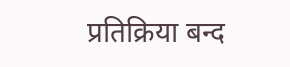प्रतिक्रिया बन्द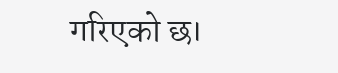गरिएको छ।